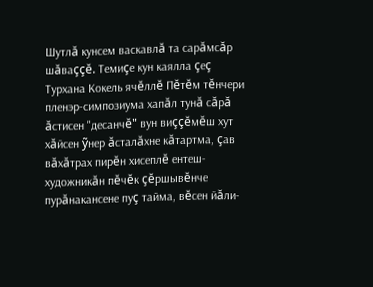Шутлă кунсем васкавлă та сарăмсăр шăваççĕ. Темиçе кун каялла çеç Турхана Кокель ячĕллĕ Пĕтĕм тĕнчери пленэр-симпозиума хапăл тунă сăрă ăстисен "десанчĕ" вун виççĕмĕш хут хăйсен ỹнер ăсталăхне кăтартма, çав вăхăтрах пирĕн хисеплĕ ентеш-художникăн пĕчĕк çĕршывĕнче пурăнакансене пуç тайма, вĕсен йăли-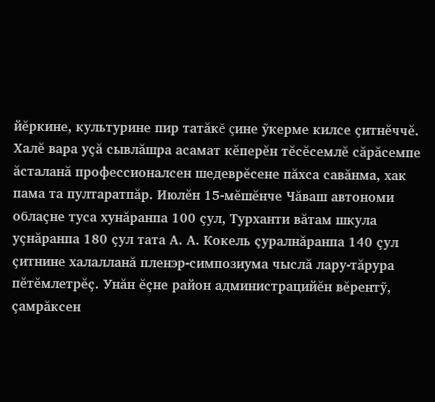йĕркине, культурине пир татăкĕ çине ỹкерме килсе çитнĕччĕ. Халĕ вара уçă сывлăшра асамат кĕперĕн тĕсĕсемлĕ сăрăсемпе ăсталанă профессионалсен шедеврĕсене пăхса савăнма, хак пама та пултаратпăр. Июлĕн 15-мĕшĕнче Чăваш автономи облаçне туса хунăранпа 100 çул, Турханти вăтам шкула уçнăранпа 180 çул тата А. А. Кокель çуралнăранпа 140 çул çитнине халалланă пленэр-симпозиума чыслă лару-тăрура пĕтĕмлетрĕç. Унăн ĕçне район администрацийĕн вĕрентỹ, çамрăксен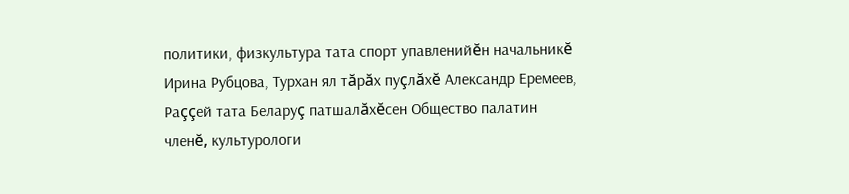политики, физкультура тата спорт упавленийĕн начальникĕ Ирина Рубцова, Турхан ял тăрăх пуçлăхĕ Александр Еремеев, Раççей тата Беларуç патшалăхĕсен Общество палатин членĕ, культурологи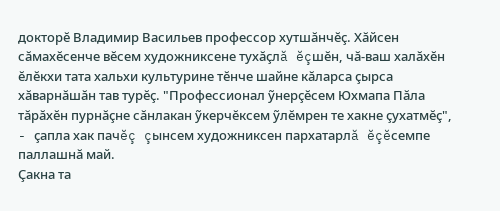докторĕ Владимир Васильев профессор хутшăнчĕç. Хăйсен сăмахĕсенче вĕсем художниксене тухăçлă ĕçшĕн, чă-ваш халăхĕн ĕлĕкхи тата хальхи культурине тĕнче шайне кăларса çырса хăварнăшăн тав турĕç. "Профессионал ỹнерçĕсем Юхмапа Пăла тăрăхĕн пурнăçне сăнлакан ỹкерчĕксем ỹлĕмрен те хакне çухатмĕç", - çапла хак пачĕç çынсем художниксен пархатарлă ĕçĕсемпе паллашнă май.
Çакна та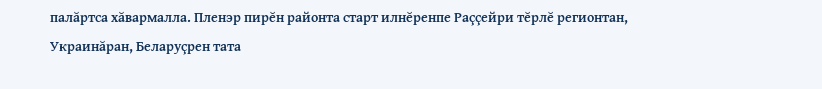палăртса хăвармалла. Пленэр пирĕн районта старт илнĕренпе Раççейри тĕрлĕ регионтан, Украинăран, Беларуçрен тата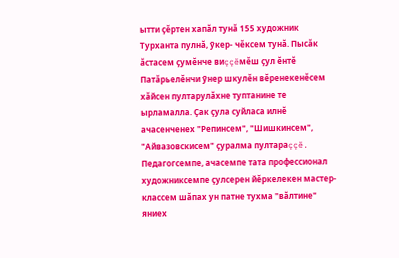ытти çĕртен хапăл тунă 155 художник Турханта пулнă, ỹкер- чĕксем тунă. Пысăк ăстасем çумĕнче виççĕмĕш çул ĕнтĕ Патăрьелĕнчи ỹнер шкулĕн вĕренекенĕсем хăйсен пултарулăхне туптанине те ырламалла. Çак çула суйласа илнĕ ачасенченех "Репинсем", "Шишкинсем", "Айвазовскисем" çуралма пултараççĕ. Педагогсемпе, ачасемпе тата профессионал художниксемпе çулсерен йĕркелекен мастер-классем шăпах ун патне тухма "вăлтине" яниех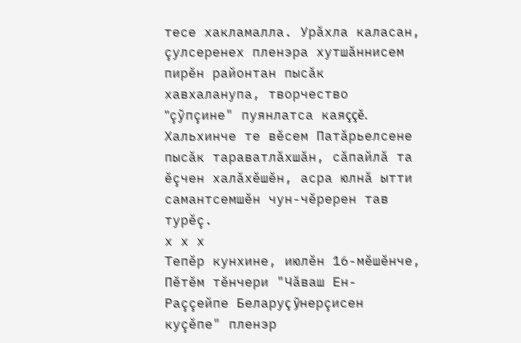тесе хакламалла. Урăхла каласан, çулсеренех пленэра хутшăннисем пирĕн районтан пысăк хавхаланупа, творчество "çỹпçине" пуянлатса каяççĕ. Хальхинче те вĕсем Патăрьелсене пысăк тараватлăхшăн, сăпайлă та ĕçчен халăхĕшĕн, асра юлнă ытти самантсемшĕн чун-чĕререн тав турĕç.
х х х
Тепĕр кунхине, июлĕн 16-мĕшĕнче, Пĕтĕм тĕнчери "Чăваш Ен- Раççейпе Беларуç ỹнерçисен куçĕпе" пленэр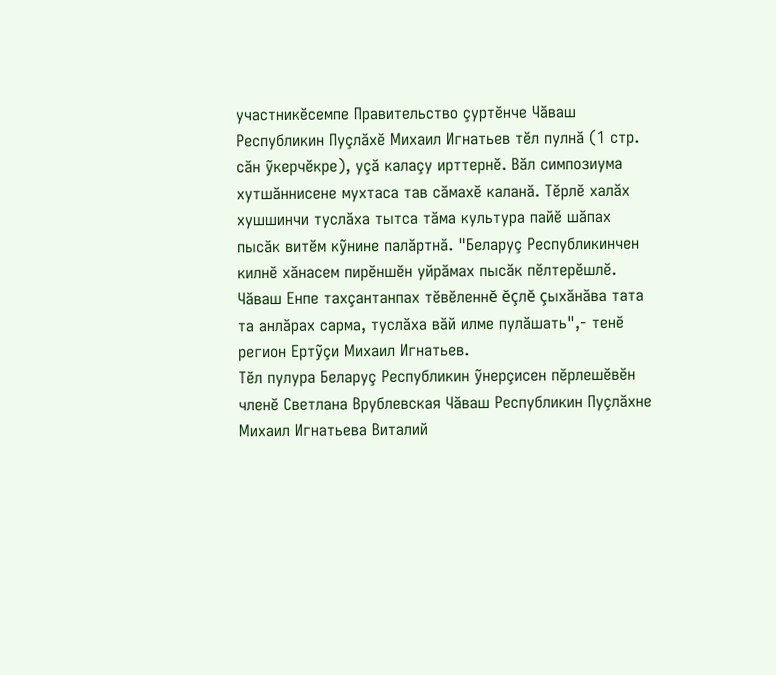участникĕсемпе Правительство çуртĕнче Чăваш Республикин Пуçлăхĕ Михаил Игнатьев тĕл пулнă (1 стр. сăн ỹкерчĕкре), уçă калаçу ирттернĕ. Вăл симпозиума хутшăннисене мухтаса тав сăмахĕ каланă. Тĕрлĕ халăх хушшинчи туслăха тытса тăма культура пайĕ шăпах пысăк витĕм кỹнине палăртнă. "Беларуç Республикинчен килнĕ хăнасем пирĕншĕн уйрăмах пысăк пĕлтерĕшлĕ. Чăваш Енпе тахçантанпах тĕвĕленнĕ ĕçлĕ çыхăнăва тата та анлăрах сарма, туслăха вăй илме пулăшать",- тенĕ регион Ертỹçи Михаил Игнатьев.
Тĕл пулура Беларуç Республикин ỹнерçисен пĕрлешĕвĕн членĕ Светлана Врублевская Чăваш Республикин Пуçлăхне Михаил Игнатьева Виталий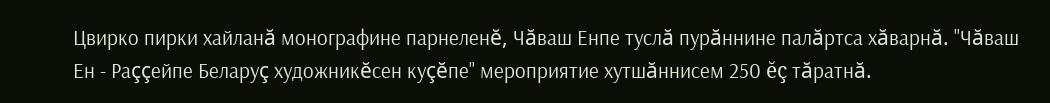Цвирко пирки хайланă монографине парнеленĕ, Чăваш Енпе туслă пурăннине палăртса хăварнă. "Чăваш Ен - Раççейпе Беларуç художникĕсен куçĕпе" мероприятие хутшăннисем 250 ĕç тăратнă.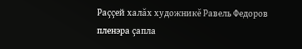Раççей халăх художникĕ Равель Федоров пленэра çапла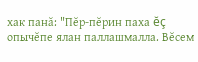хак панă: "Пĕр-пĕрин паха ĕç опычĕпе ялан паллашмалла. Вĕсем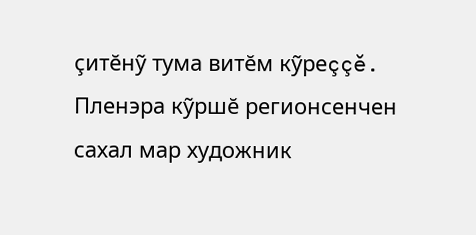çитĕнỹ тума витĕм кỹреççĕ. Пленэра кỹршĕ регионсенчен сахал мар художник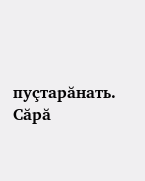пуçтарăнать. Сăрă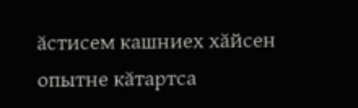ăстисем кашниех хăйсен опытне кăтартса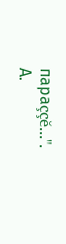параççĕ...".
А.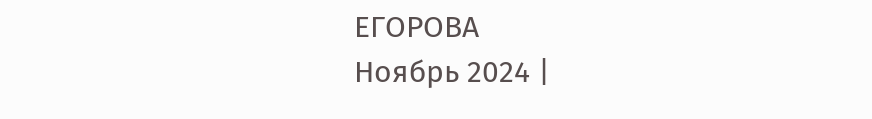ЕГОРОВА
Ноябрь 2024 |